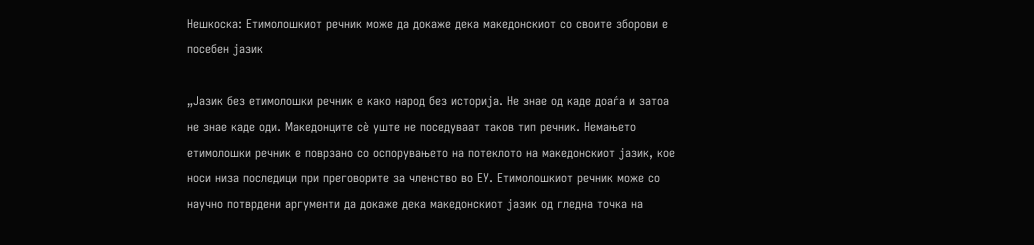Нешкоска: Етимолошкиот речник може да докаже дека македонскиот со своите зборови е посебен јазик

„Јазик без етимолошки речник е како народ без историја. Не знае од каде доаѓа и затоа не знае каде оди. Македонците сѐ уште не поседуваат таков тип речник. Немањето етимолошки речник е поврзано со оспорувањето на потеклото на македонскиот јазик, кое носи низа последици при преговорите за членство во ЕУ. Етимолошкиот речник може со научно потврдени аргументи да докаже дека македонскиот јазик од гледна точка на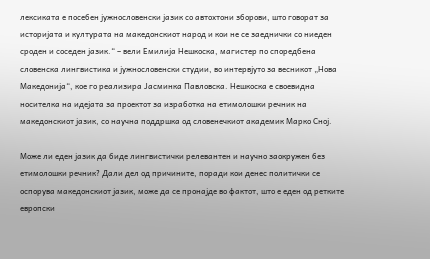лексиката е посебен јужнословенски јазик со автохтони зборови, што говорат за историјата и културата на македонскиот народ и кои не се заеднички со ниеден сроден и соседен јазик.“ – вели Емилија Нешкоска, магистер по споредбена словенска лингвистика и јужнословенски студии, во интервјуто за весникот „Нова Македонија“, кое го реализира Јасминка Павловска. Нешкоска е своевидна носителка на идејата за проектот за изработка на етимолошки речник на македонскиот јазик, со научна поддршка од словенечкиот академик Марко Сној.

Може ли еден јазик да биде лингвистички релевантен и научно заокружен без етимолошки речник? Дали дел од причините, поради кои денес политички се оспорува македонскиот јазик, може да се пронајде во фактот, што е еден од ретките европски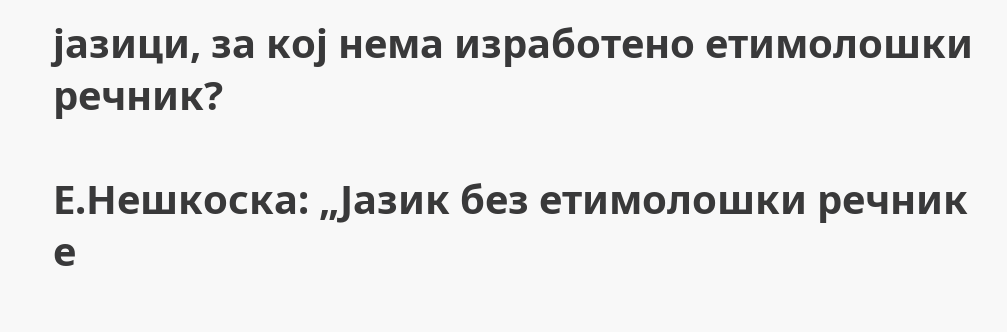јазици, за кој нема изработено етимолошки речник?

Е.Нешкоска: „Јазик без етимолошки речник е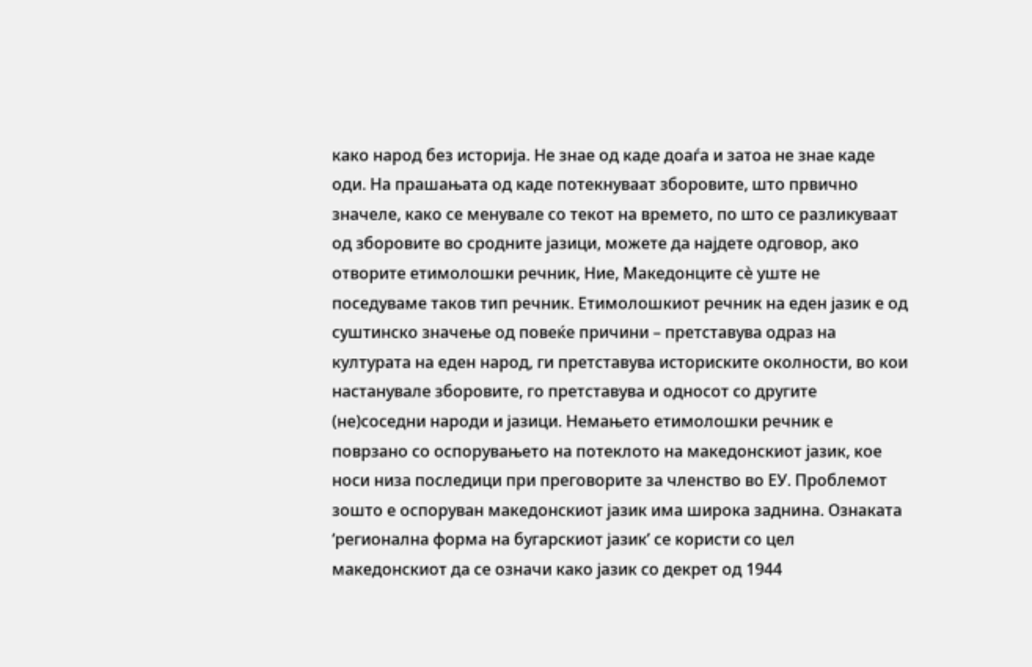како народ без историја. Не знае од каде доаѓа и затоа не знае каде оди. На прашањата од каде потекнуваат зборовите, што првично значеле, како се менувале со текот на времето, по што се разликуваат од зборовите во сродните јазици, можете да најдете одговор, ако отворите етимолошки речник, Ние, Македонците сѐ уште не поседуваме таков тип речник. Етимолошкиот речник на еден јазик е од суштинско значење од повеќе причини – претставува одраз на културата на еден народ, ги претставува историските околности, во кои настанувале зборовите, го претставува и односот со другите (не)соседни народи и јазици. Немањето етимолошки речник е поврзано со оспорувањето на потеклото на македонскиот јазик, кое носи низа последици при преговорите за членство во ЕУ. Проблемот зошто е оспоруван македонскиот јазик има широка заднина. Ознаката ‘регионална форма на бугарскиот јазик’ се користи со цел македонскиот да се означи како јазик со декрет од 1944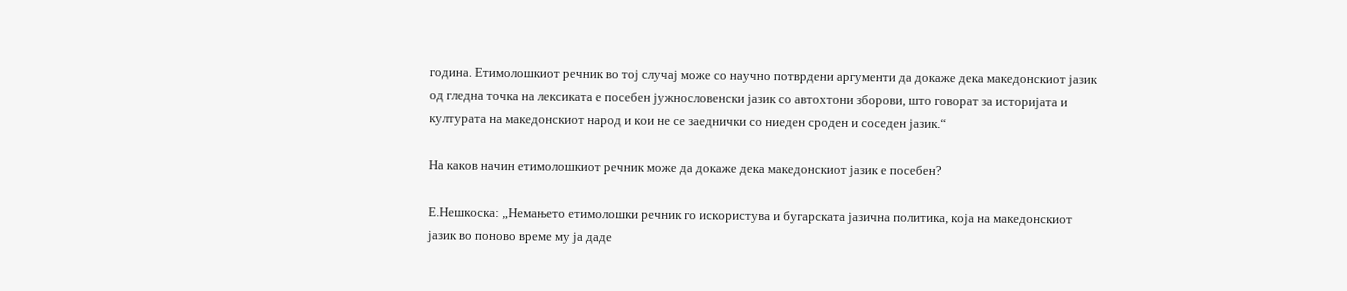година. Етимолошкиот речник во тој случај може со научно потврдени аргументи да докаже дека македонскиот јазик од гледна точка на лексиката е посебен јужнословенски јазик со автохтони зборови, што говорат за историјата и културата на македонскиот народ и кои не се заеднички со ниеден сроден и соседен јазик.“

На каков начин етимолошкиот речник може да докаже дека македонскиот јазик е посебен?

Е.Нешкоска: „Немањето етимолошки речник го искористува и бугарската јазична политика, која на македонскиот јазик во поново време му ја даде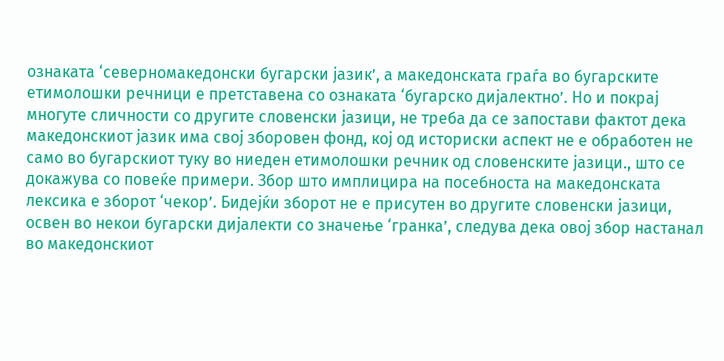ознаката ‘северномакедонски бугарски јазик’, а македонската граѓа во бугарските етимолошки речници e претставена со ознаката ‘бугарско дијалектно’. Но и покрај многуте сличности со другите словенски јазици, не треба да се запостави фактот дека македонскиот јазик има свој зборовен фонд, кој од историски аспект не е обработен не само во бугарскиот туку во ниеден етимолошки речник од словенските јазици., што се докажува со повеќе примери. Збор што имплицира на посебноста на македонската лексика е зборот ‘чекор’. Бидејќи зборот не е присутен во другите словенски јазици, освен во некои бугарски дијалекти со значење ‘гранка’, следува дека овој збор настанал во македонскиот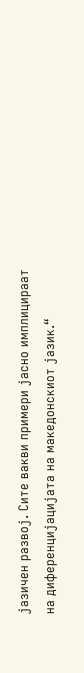јазичен развој. Сите вакви примери јасно имплицираат на диференцијацијата на македонскиот јазик.“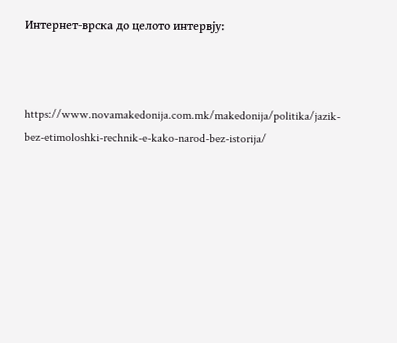Интернет-врска до целото интервју:



https://www.novamakedonija.com.mk/makedonija/politika/jazik-bez-etimoloshki-rechnik-e-kako-narod-bez-istorija/